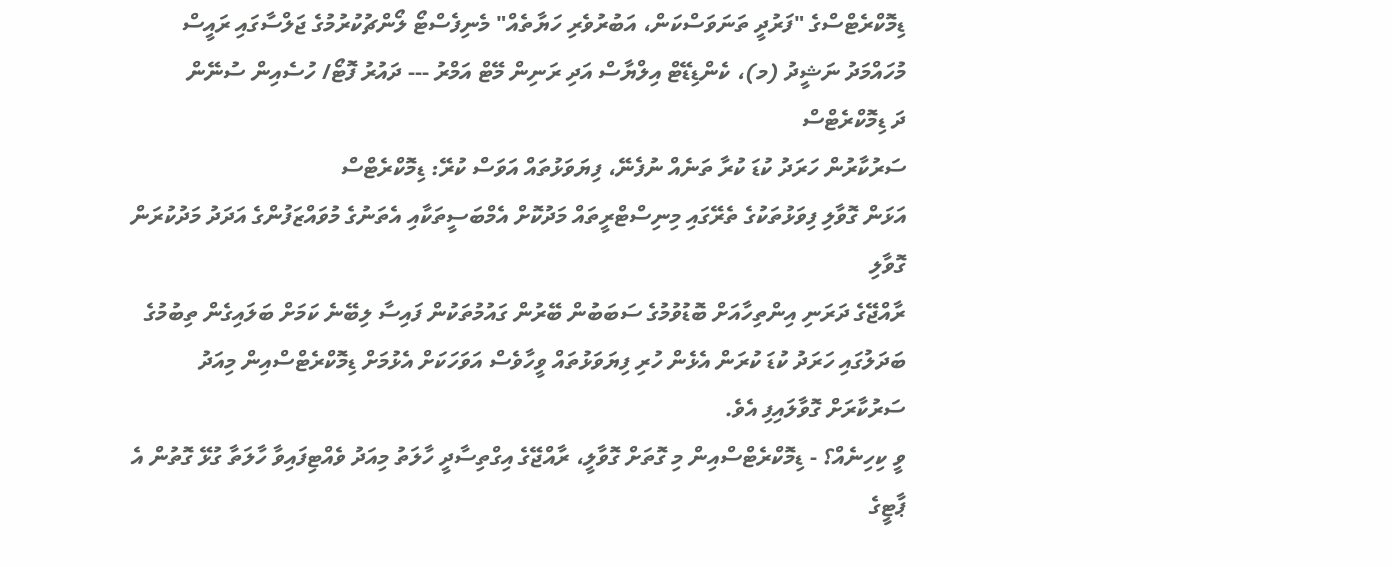ޑިމޮކްރެޓްސްގެ "ފަރުދީ ތަނަވަސްކަން، އަބުރުވެރި ހަޔާތެއް" މެނިފެސްޓޯ ލޯންޗުކުރުމުގެ ޖަލްސާގައި ރައީސް މުހައްމަދު ނަޝީދު (މ)، ކެންޑިޑޭޓް އިލްޔާސް އަދި ރަނިން މޭޓް އަމްރު --- ދައުރު ފޮޓޯ/ ހުސެއިން ސުނޭން
ދަ ޑިމޮކްރެޓްސް
ސަރުކާރުން ހަރަދު ކުޑަ ކުރާ ތަނެއް ނުފެނޭ، ފިޔަވަޅުތައް އަވަސް ކުރޭ: ޑިމޮކްރެޓްސް
އަޅަން ގޮވާލި ފިވަޅުތަކުގެ ތެރޭގައި މިނިސްޓްރީތައް މަދުކޮށް އެމްބަސީތަކާއި އެތަނުގެ މުވައްޒަފުންގެ އަދަދު މަދުކުރަން ގޮވާލި
ރާއްޖޭގެ ދަރަނި އިންތިހާއަށް ބޮޑުވުމުގެ ސަބަބުން ބޭރުން ގައުމުތަކުން ފައިސާ ލިބޭނެ ކަމަށް ބަލައިގެން ތިބުމުގެ ބަދަލުގައި ހަރަދު ކުޑަ ކުރަން އެޅެން ހުރި ފިޔަވަޅުތައް ވީހާވެސް އަވަހަކަށް އެޅުމަށް ޑިމޮކްރެޓްސްއިން މިއަދު ސަރުކާރަށް ގޮވާލައިފި އެވެ.
ވީ ކިހިނެއް؟ - ޑިމޮކްރެޓްސްއިން މި ގޮތަށް ގޮވާލީ، ރާއްޖޭގެ އިގްތިސާދީ ހާލަތު މިއަދު ވެއްޓިފައިވާ ހާލަތާ ގުޅޭ ގޮތުން އެ ޕާޓީގެ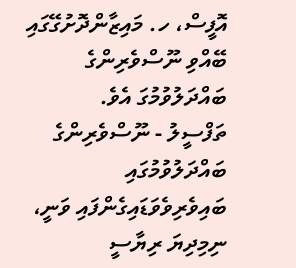އޮފީސް، ހ. މައިޒާންދޮށުގޭގައި ބޭއްވި ނޫސްވެރިންގެ ބައްދަލުވުމުގަ އެވެ.
ތަފްސީލު - ނޫސްވެރިންގެ ބައްދަލުވުމުގައި ބައިވެރިވެވަޑައިގެންފައި ވަނީ، ނިމިދިޔަ ރިޔާސީ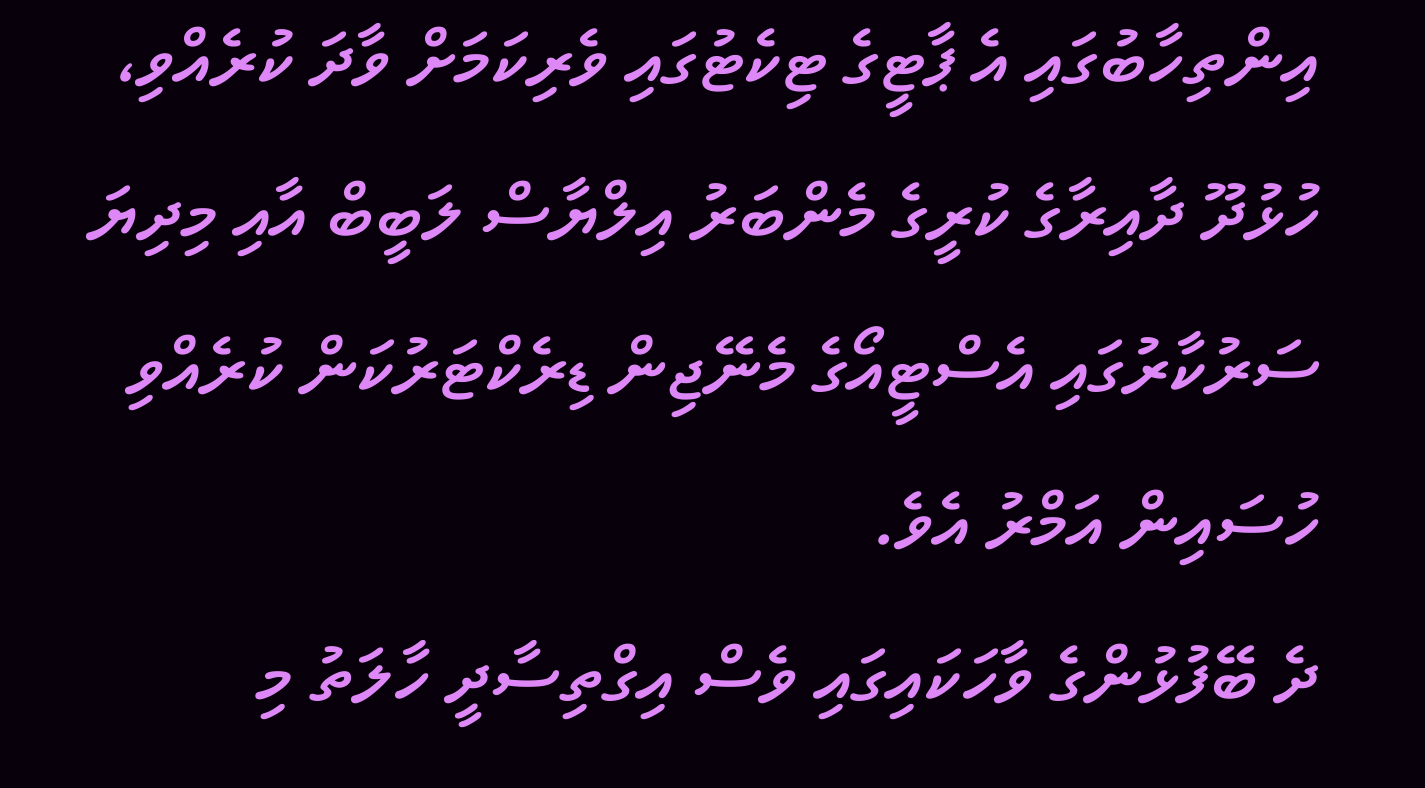އިންތިހާބުގައި އެ ޕާޓީގެ ޓިކެޓުގައި ވެރިކަމަށް ވާދަ ކުރެއްވި، ހުޅުދޫ ދާއިރާގެ ކުރީގެ މެންބަރު އިލްޔާސް ލަބީބް އާއި މިދިޔަ ސަރުކާރުގައި އެސްޓީއޯގެ މެނޭޖިން ޑިރެކްޓަރުކަން ކުރެއްވި ހުސައިން އަމްރު އެވެ.
ދެ ބޭފުޅުންގެ ވާހަކައިގައި ވެސް އިގްތިސާދީ ހާލަތު މި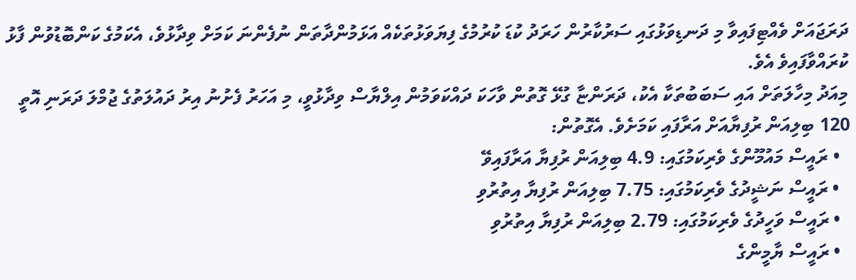ދަރަޖައަށް ވެއްޓިފައިވާ މި ދަނޑިވަޅުގައި ސަރުކާރުން ހަރަދު ކުޑަ ކުރުމުގެ ފިޔަވަޅުތަކެއް އަޅަމުންދާތަން ނުފެންނަ ކަމަށް ވިދާޅުވެ، އެކަމުގެ ކަންބޮޑުވުން ފާޅު ކުރައްވާފައިވެ އެވެ.
މިއަދު މިހާލަތަށް އައި ސަބަބުތަކާ އެކު، ދަރަންޏާ ގުޅޭ ގޮތުން ވާހަކަ ދައްކަވަމުން އިލްޔާސް ވިދާޅުވީ، މި އަހަރު ފެށުނު އިރު ދައުލަތުގެ ޖުމްލަ ދަރަނި އޮތީ 120 ބިލިއަން ރުފިޔާއަށް އަރާފައި ކަމަށެވެ. އެގޮތުން:
  • ރައީސް މައުމޫންގެ ވެރިކަމުގައި: 4.9 ބިލިއަން ރުފިޔާ އަރާފައިވޭ
  • ރައީސް ނަޝީދުގެ ވެރިކަމުގައި: 7.75 ބިލިއަން ރުފިޔާ އިތުރުވި
  • ރައީސް ވަހީދުގެ ވެރިކަމުގައި: 2.79 ބިލިއަން ރުފިޔާ އިތުރުވި
  • ރައީސް ޔާމީންގެ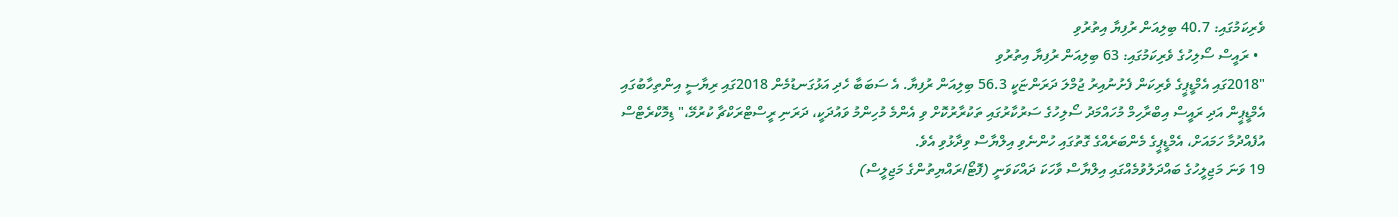ވެރިކަމުގައި: 40.7 ބިލިއަން ރުފިޔާ އިތުރުވި
  • ރައީސް ސޯލިހުގެ ވެރިކަމުގައި: 63 ބިލިއަން ރުފިޔާ އިތުރުވި
"2018ގައި އެމްޑީޕީގެ ވެރިކަން ފެށުނުއިރު ޖުމްލަ ދަރަންޏަކީ 56.3 ބިލިއަން ރުފިޔާ. އެ ސަބަބާ ހެދި އަޅުގަނޑުމެން 2018ގައި ރިޔާސީ އިންތިހާބުގައި އެމްޑީޕީން އަދި ރައީސް އިބްރާހިމް މުހައްމަދު ސޯލިހުގެ ސަރުކާރުގައި ތަކުރާރުކޮށް ވި އެންމެ މުހިންމު ވައުދަކީ، ދަރަނި ރީސްޓްރަކްޗާ ކުރުމޭ،" ޑިމޮކްރެޓްސް އުފެއްދުމާ ހަމައަށް، އެމްޑީޕީގެ މެންބަރެއްގެ ގޮތުގައި ހުންނެވި އިލްޔާސް ވިދާޅުވި އެވެ.
19 ވަނަ މަޖިލީހުގެ ބައްދަލުވުމެއްގައި އިލްޔާސް ވާހަކަ ދައްކަވަނީ (ފޮޓޯ/ރައްޔިތުންގެ މަޖިލީސް)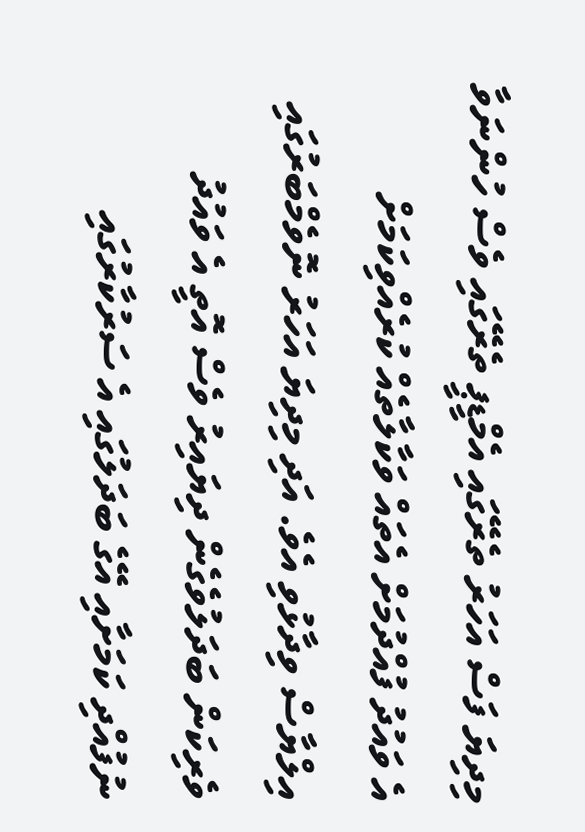މިދިޔަ ފަސް އަހަރު ތެރޭގައި އެމްޑީޕީ ތެރޭގައި ވެސް ހުންނަވާ އެ ވައުދު ފުއްދުމަށް އެތައް ވަކާލާތެއް ކުރެއްވިކަމަށް އިލްޔާސް ވިދާޅުވި އެވެ. އަދި މިދިޔަ އަހަރު ނޮވެމްބަރުގައި ވެރިކަން ބަދަލުވެގެން ދިޔައިރު ވެސް އޮތީ އެ ވައުދު ނުފުއްދި ކަމަށާއި އޭގެ ބަދަލުގައި އެ ސަރުކާރުގައި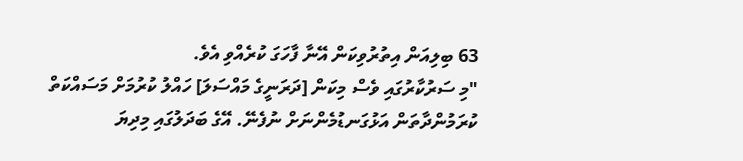63 ބިލިއަން އިތުރުވިކަން އޭނާ ފާހަގަ ކުރެއްވި އެވެ.
"މި ސަރުކާރުގައި ވެސް މިކަން [ދަރަނީގެ މައްސަލަ] ހައްލު ކުރުމަށް މަސައްކަތް ކުރަމުންދާތަން އަޅުގަނޑުމެންނަށް ނުފެނޭ. އޭގެ ބަދަލުގައި މިދިޔަ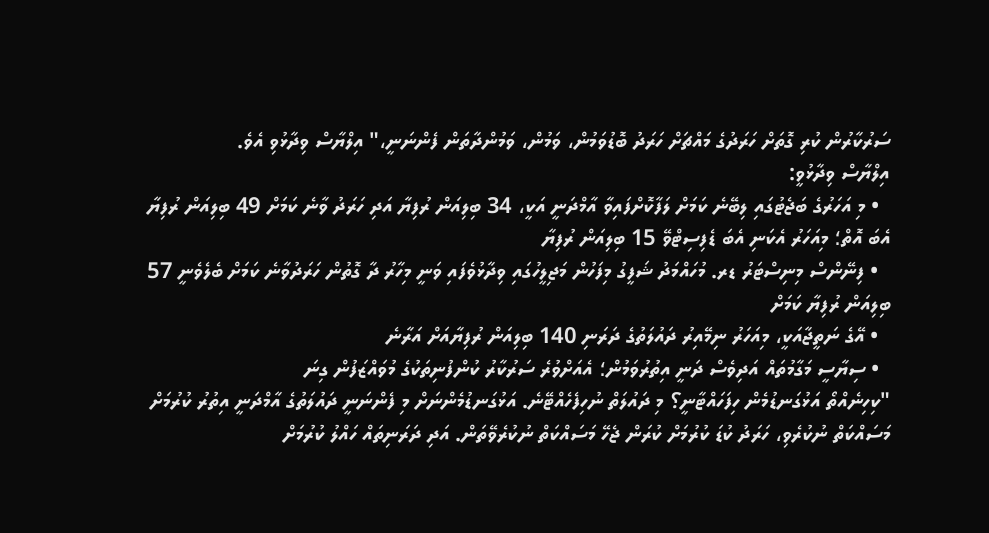ސަރުކާރުން ކުރި ގޮތަށް ހަރަދުގެ މައްޗަށް ހަރަދު ބޮޑުވަމުން، ވަމުން، ވަމުންދާތަން ފެންނަނީ،" އިލްޔާސް ވިދާޅުވި އެވެ.
އިލްޔާސް ވިދާޅުވީ:
  • މި އަހަރުގެ ބަޖެޓުގައި ލިބޭނެ ކަމަށް ލަފާކޮށްފައިވާ އާމްދަނީ އަކީ، 34 ބިލިއަން ރުފިޔާ އަދި ހަރަދު ވާނެ ކަމަށް 49 ބިލިއަން ރުފިޔާ އެބަ އޮތް؛ މިއަހަރު އެކަނި އެބަ ޑެފިސިޓްވޭ 15 ބިލިއަން ރުފިޔާ
  • ފިނޭންސް މިނިސްޓަރު ޑރ. މުހައްމަދު ޝަފީގު މިފަހުން މަޖިލީހުގައި ވިދާޅުވެފައި ވަނީ މިހާރު ދާ ގޮތުން ހަރަދުވާނެ ކަމަށް ބެލެވެނީ 57 ބިލިއަން ރުފިޔާ ކަމަށް
  • އޭގެ ނަތީޖާއަކީ، މިއަހަރު ނިމޭއިރު ދައުލަތުގެ ދަރަނި 140 ބިލިއަން ރުފިޔާއަށް އަރާނެ
  • ސިޔާސީ މަގާމުތައް އަދިވެސް ދަނީ އިތުރުވަމުން؛ އެއަށްވުރެ ސަރުކާރު ކުންފުނިތަކުގެ މުވައްޒަފުން ގިނަ
"ކިހިނެއްތޯ އަޅުގަނޑުމެން ހިފަހައްޓާނީ؟ މި ދައުލަތް ނުހިފެހެއްޓޭނެ. އަޅުގަނޑުމެންނަށް މި ފެންނަނީ ދައުލަތުގެ އާމްދަނީ އިތުރު ކުރުމަށް މަސައްކަތް ނުކުރެވި، ހަރަދު ކުޑަ ކުރުމަށް ކުރަން ޖެހޭ މަސައްކަތް ނުކުރެވޭތަން. އަދި ދަރަނިތައް ހައްލު ކުރުމަށް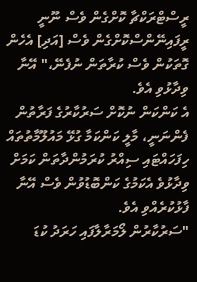ރީސްޓްރަކްޗާ ކޮށްގެން ވެސް ނޫނީ ރީފައިނޭންސްކޮށްގެން ވެސް [އަދި] އެހެން ގޮތަކުން ވެސް ކުރާތަން ނުފެނޭ،" އޭނާ ވިދާޅުވި އެވެ.
އެ ކަންކަން ނުކޮށް ސަރުކާރުގެ ފަރާތުން ފެންނަނީ، މާލީ ކަންކަމާ ގުޅޭ މައުލޫމާތުތައް ހިފަހައްޓައި ސިއްރު ކުރަމުންދާތަން ކަމަށް ވިދާޅުވެ އެކަމުގެ ކަންބޮޑުވުން ވެސް އޭނާ ފާޅުކުރެއްވި އެވެ.
"ސަރުކާރުން ލޯމަރާލާފައި ހަރަދު ކުޑަ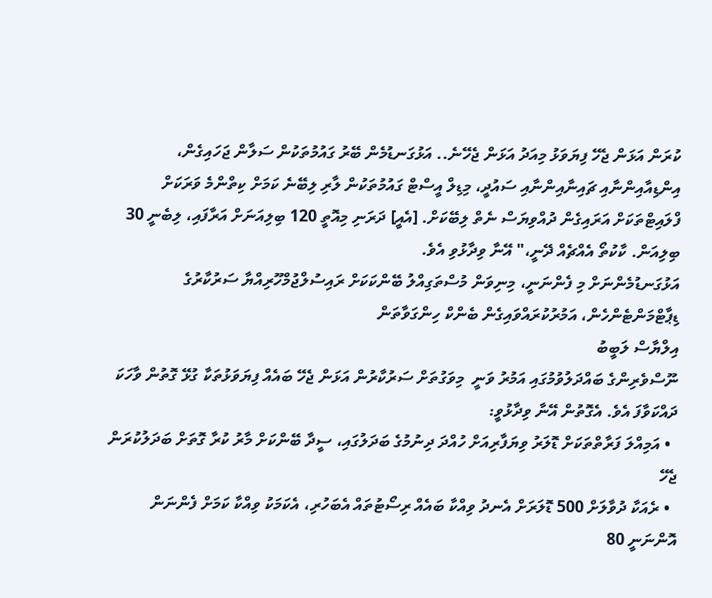ކުރަން އަޅަން ޖެހޭ ފިޔަވަޅު މިއަދު އަޅަން ޖެހޭނެ.. އަޅުގަނޑުމެން ބޭރު ގައުމުތަކުން ސަލާން ޖަހައިގެން، އިންޑިއާއިންނާއި ޗައިނާއިންނާއި ސައުދީ، މިޑިލް އީސްޓް ގައުމުތަކުން ލާރި ލިބޭނެ ކަމަށް ކިތްންމެ ވަރަކަށް ފްލައިޓްތަކަށް އަރައިގެން ދުއްވިޔަސް ނެތް ލިބޭކަށް. [އެއީ] ދަރަނި މިއޮތީ 120 ބިލިއަނަށް އަރާފައި، ލިބެނީ 30 ބިލިއަން. ކާކުތޯ އެއްޗެއް ދޭނީ،" އޭނާ ވިދާޅުވި އެވެ.
އަޅުގަނޑުމެންނަށް މި ފެންނަނީ، މިނިވަން މުސްތަގިއްލު ބޭންކަކަށް ރައިސުލްޖުމްހޫރިއްޔާ ސަރުކާރުގެ ޑިޕާޓްމަންޓެންހެން، އަމުރުކުރައްވައިގެން ބެންކް ހިންގަވާތަން
އިލްޔާސް ލަބީބު
ނޫސްވެރިންގެ ބައްދަލުވުމުގައި އަމުރު ވަނީ  މިވަގުތަށް ސަރުކާރުން އަޅަން ޖެހޭ ބައެއް ފިޔަވަޅުތަކާ ގުޅޭ ގޮތުން ވާހަކަ ދައްކަވާފަ އެވެ. އެގޮތުން އޭނާ ވިދާޅުވީ:
  • އަމިއްލަ ފަރާތްތަކަށް ޑޮލަރު ވިޔަފާރިއަށް ހުއްދަ ދިނުމުގެ ބަދަލުގައި، ސީދާ ބޭންކަށް މާރު ކުރާ ގޮތަށް ބަދަލުކުރަން ޖެހޭ
  • ރެއަކާ ދުވާލަށް 500 ޑޮލަރަށް އެނދު ވިއްކާ ބައެއް ރިސޯޓުތައް އެބަހުރި، އެކަމަކު ވިއްކާ ކަމަށް ފެންނަން އޮންނަނީ 80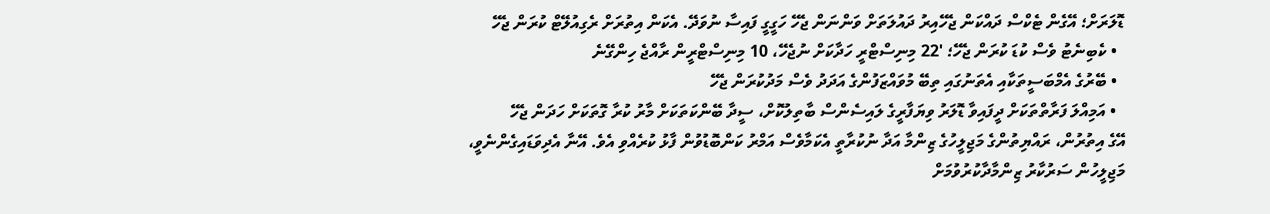ޑޮލަރަށް؛ އޭގެން ޓެކްސް ދައްކަން ޖެހޭއިރު ދައުލަތަށް ވަންނަން ޖެހޭ ހަގީގީ ފައިސާ ނުވަދޭ. އެކަން އިތުރަށް ރެގިއުލޭޓް ކުރަން ޖެހޭ
  • ކެބިނެޓު ވެސް ކުޑަ ކުރަން ޖެހޭ؛ '22 މިނިސްޓްރީ ހަދާކަށް ނުޖެހޭ، 10 މިނިސްޓްރީން ރާއްޖެ ހިންގޭނެ
  • ބޭރުގެ އެމްބަސީތަކާއި އެތަނުގައި ތިބޭ މުވައްޒަފުންގެ އަދަދު ވެސް މަދުކުރަން ޖެހޭ
  • އަމިއްލަ ފަރާތްތަކަށް ދީފައިވާ ޑޮލަރު ވިޔަފާރީގެ ލައިސެންސް ބާތިލުކޮށް، ސީދާ ބޭންކަތަކަށް މާރު ކުރާ ގޮތަކަށް ހަދަން ޖެހޭ
އޭގެ އިތުރުން، ރައްޔިތުންގެ މަޖިލީހުގެ ޒިންމާ އަދާ ނުކުރާތީ އެކަމާވެސް އަމްރު ކަންބޮޑުވުން ފާޅު ކުރެއްވި އެވެ. އޭނާ އެދިވަޑައިގެންނެވީ، މަޖިލީހުން ސަރުކާރު ޒިންމާދާކުރުވުމަށް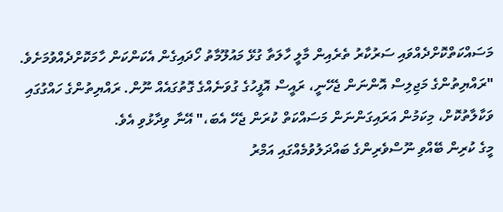މަސައްކަތްކޮށްދެއްވައި ސަރުކާރު ތެރެއިން މާލީ ހާލަތާ ގުޅޭ މައުލޫމާތު ހޯދައިގެން އެކަންކަން ހާމަކޮށްދެއްވުމަށެވެ.
"ރައްޔިތުންގެ މަޖިލިސް އޮންނަން ޖެހޭނީ، ރައީސް އޮފީހުގެ ގުވަނެއްގެ ގޮތުގައެއް ނޫން. ރައްޔިތުންގެ ހައްގުގައި ވަކާލާތުކޮށް، މިކަމުން އަރައިގަންނަން މަސައްކަތް ކުރަން ޖެހޭ އެބަ،" އޭނާ ވިދާޅުވި އެވެ.
މީގެ ކުރިން ބޭއްވި ނޫސްވެރިންގެ ބައްދަލުވުމެއްގައި އަމްރު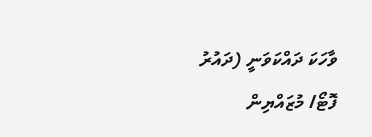ވާހަކަ ދައްކަވަނީ (ދައުރު ފޮޓޯ/ މުޒައްޔިން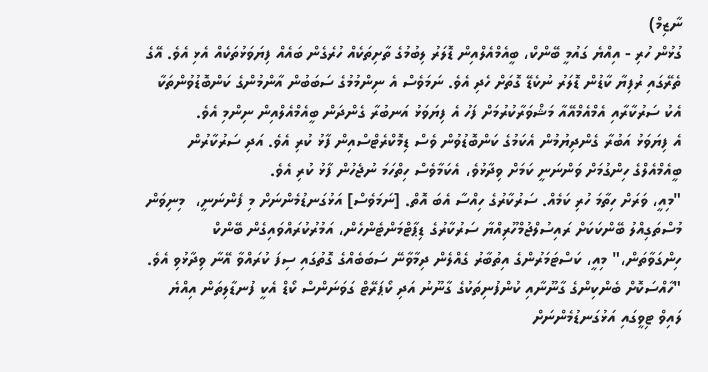ނާޒިމް)
ގުޅުން ހުރި - އިއްޔެ ގައުމީ ބޭންކް، ބީއެމްއެލްއިން ޑޮލަރު ލިބުމުގެ ތާށިތަކެއް ހުރެގެން ބައެއް ފިޔަވަޅުތަކެއް އެޅި އެވެ. އޭގެ ތެރޭގައި ރުފިޔާ ކާޑުން ޑޮލަރު ނުކެޑޭ ގޮތަށް ހެދި އެވެ. ނަމަވެސް އެ ނިންމުމުގެ ސަބަބުން އާންމުންގެ ކަންބޮޑުވުންތަކާ އެކު ސަރުކާރާއި އެމްއެމްއޭއާ މަޝްވަރާކުރުމަށް ފަހު އެ ފިޔަވަޅު އަނބުރާ ގެންދަން ބީއެމްއެލްއިން ނިންމި އެވެ.
އެ ފިޔަވަޅު އަބުރާ ގެންދިޔުމުން އެކަމުގެ ކަންބޮޑުވުން ވެސް ޑިމޮކްރެޓްސްއިން ފާޅު ކުރި އެވެ. އަދި ސަރުކާރުން ބީއެމްއެލްގެ ހިންގުމަށް ވަންނަނީ ކަމަށް ވިދާޅުވެ، އެކަމާވެސް ހިތްހަމަ ނުޖެހުން ފާޅު ކުރި އެވެ.
"މިއީ، ވަރަށް ހިތާމަ ހުރި ކަމެއް. ސަރުކާރުގެ ހިއްސާ އެބަ އޮތް. [ނަމަވެސް] އަޅުގަނޑުމެންނަށް މި ފެންނަނީ،  މިނިވަން މުސްތަގިއްލު ބޭންކަކަށް ރައިސުލްޖުމްހޫރިއްޔާ ސަރުކާރުގެ ޑިޕާޓްމަންޓެންހެން، އަމުރުކުރައްވައިގެން ބޭންކް ހިންގަވާތަން،" މިއީ، ކަސްޓަމަރުންގެ އިތުބާރު ގެއްލެން ދިމާވާނޭ ސަބަބެއްގެ ގޮތުގައި ސިފަ ކުރައްވާ އޭނާ ވިދާޅުވި އެވެ.
"ހާއްސަކޮށް ބެންކިންގެ ގާނޫނާއި ކުންފުނިތަކުގެ ގާނޫނު އަދި ކޯޕަރޭޓް ގަވަނަންސް ކޯޑް އެކީ ފުނޑާލިތަން އިއްޔެ ލައިވް ޓިވީގައި އަޅުގަނޑުމެންނަށް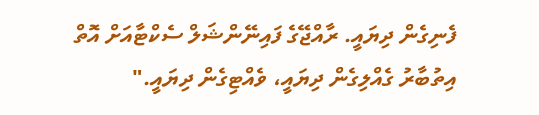ފެނިގެން ދިޔައީ. ރާއްޖޭގެ ފައިނޭންޝަލް ސެކްޓާއަށް އޮތް އިތުބާރު ގެއްލިގެން ދިޔައީ، ވެއްޓިގެން ދިޔައީ."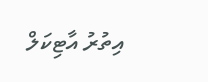އިތުރު އާޓިކަލް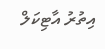އިތުރު އާޓިކަލް